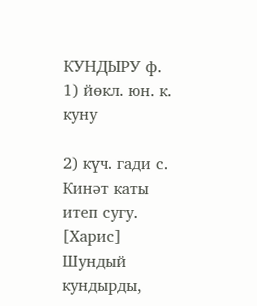КУНДЫРУ ф. 1) йөкл. юн. к. куну

2) күч. гади с. Кинәт каты итеп сугу. [Харис] Шундый кундырды,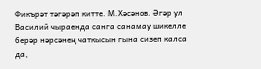Фикърәт тәгәрәп китте. М.Хәсәнов. Әгәр ул Василий чыраенда санга санамау шикелле берәр нәрсәнең чаткысын гына сизеп калса да,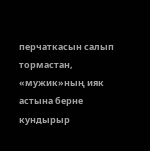перчаткасын салып тормастан, «мужик»ның ияк астына берне кундырыр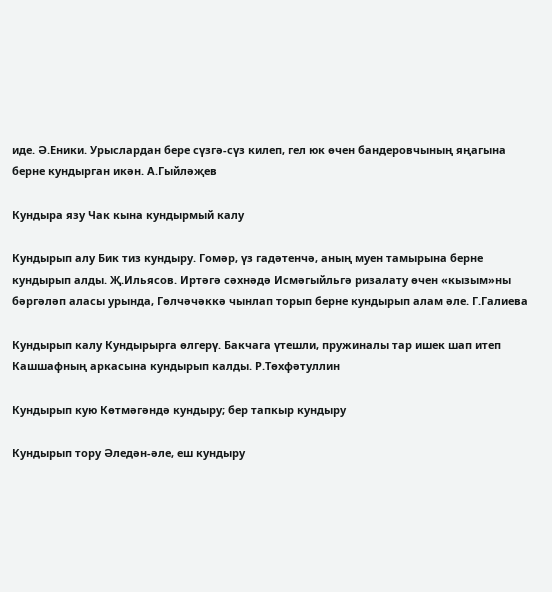иде. Ә.Еники. Урыслардан бере сүзгә-сүз килеп, гел юк өчен бандеровчының яңагына берне кундырган икән. А.Гыйләҗев

Кундыра язу Чак кына кундырмый калу

Кундырып алу Бик тиз кундыру. Гомәр, үз гадәтенчә, аның муен тамырына берне кундырып алды. Җ.Ильясов. Иртәгә сәхнәдә Исмәгыйльгә ризалату өчен «кызым»ны бәргәләп аласы урында, Гөлчәчәккә чынлап торып берне кундырып алам әле. Г.Галиева

Кундырып калу Кундырырга өлгерү. Бакчага үтешли, пружиналы тар ишек шап итеп Кашшафның аркасына кундырып калды. Р.Төхфәтуллин

Кундырып кую Көтмәгәндә кундыру; бер тапкыр кундыру

Кундырып тору Әледән-әле, еш кундыру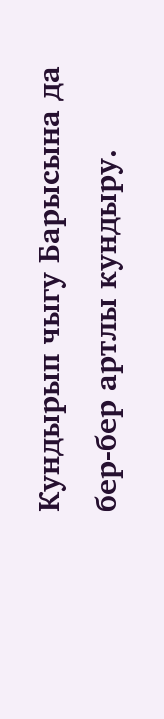Кундырып чыгу Барысына да бер-бер артлы кундыру.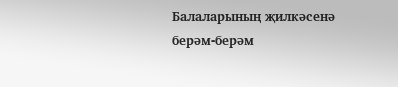Балаларының җилкәсенә берәм-берәм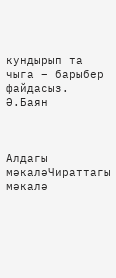кундырып та чыга – барыбер файдасыз. Ә.Баян



Алдагы мәкаләЧираттагы мәкалә